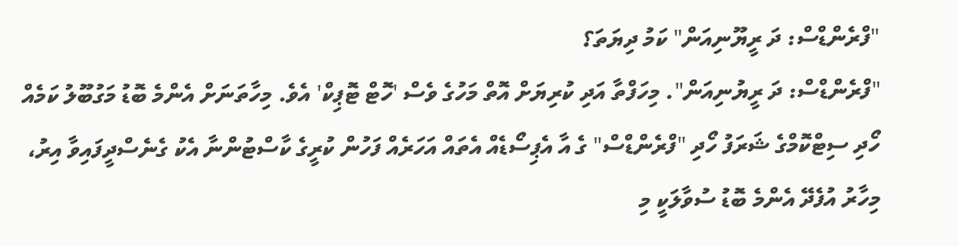"ފްރެންޑްސް: ދަ ރީޔޫނިއަން" ކަމު ދިޔަތަ؟
"ފްރެންޑްސް: ދަ ރީޔުނިއަން". މިހަފްތާ އަދި ކުރިޔަށް އޮތް މަހުގެ ވެސް 'ހޮޓް ޓޮޕިކް' އެވެ. މިހާތަނަށް އެންމެ ބޮޑު މަގުބޫލު ކަމެއް ހޯދި ސިޓްކޮމްގެ ޝަރަފު ހޯދި "ފްރެންޑްސް" ގެ އާ އެޕިސޯޑެއް އެތައް އަހަރެއް ފަހުން ކުރީގެ ކާސްޓުންނާ އެކު ގެނެސްދީފައިވާ އިރު، މިހާރު އުފެދޭ އެންމެ ބޮޑު ސުވާލަކީ މި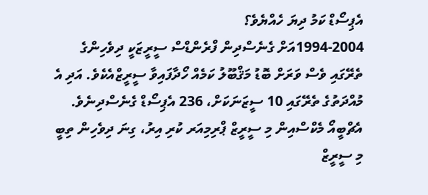އެޕިސޯޑް ކަމު ދިޔަ ހެއްޔެވެ؟
1994-2004އަށް ގެނެސްދިން ފްރެންޑްސް ސީރީޒަކީ ދިވެހިންގެ ތެރޭގައި ވެސް ވަރަށް ބޮޑު މަޤްބޫލު ކަމެއް ހޯދާފައިވާ ސީރީޒްއެކެވެ. އަދި އެ މުއްދަތުގެ ތެރޭގައި 10 ސީޒަނަކަށް، 236 އެޕިސޯޑް ގެނެސްދިނެވެ.
އެޗްބީއޯ މެކްސްއިން މި ސީރީޒް ޕްރިމިއަރ ކުރި އިރު، ގިނަ ދިވެހިން ތިބީ މި ސީރީޒް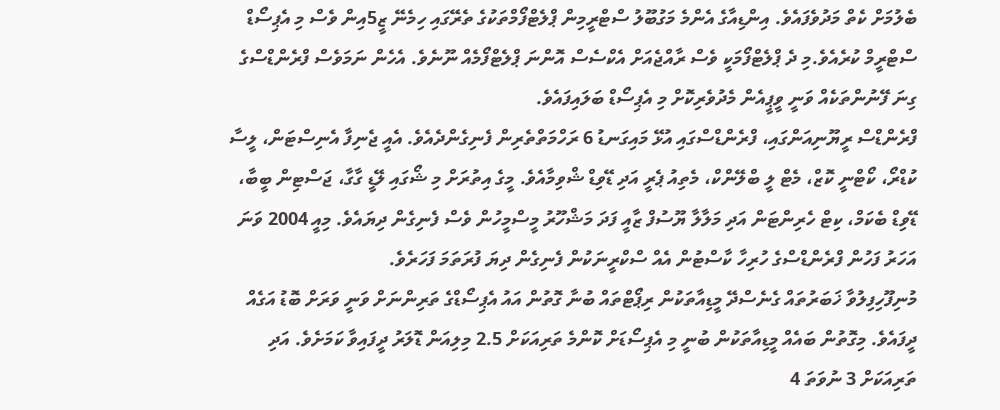ބެލުމަށް ކެތް މަދުވެފައެވެ. އިންޑިއާގެ އެންމެ މަގުބޫލު ސްޓްރީމިން ޕްލެޓްފޯމްތަކުގެ ތެރޭގައި ހިމެނޭ ޒީ5އިން ވެސް މި އެޕިސޯޑް ސްޓްރީމް ކުރެއެވެ.މި ދެ ޕްލެޓްފޯމަކީ ވެސް ރާއްޖެއަށް އެކްސެސް އޮންނަ ޕްލެޓްފޯމެއް ނޫނެވެ. އެހެން ނަމަވެސް ފްރެންޑްސްގެ ގިނަ ފޭނުންތަކެއް ވަނީ ވީޕީއެން މެދުވެރިކޮށް މި އެޕިސޯޑް ބަލައިފައެވެ.
ފްރެންޑްސް ރީޔޫނިއަންގައި، ފްރެންޑްސްގައި އުޅޭ މައިގަނޑު 6 ރަހްމަތްތެރިން ފެނިގެންދެއެވެ. އެއީ ޖެނިފާ އެނިސްޓަން، ލީސާ ކުޑްރޯ، ކޯޓްނީ ކޮޒް، މެޓް ލީ ބްލޭންކް، މެތިއު ޕެރީ އަދި ޑޭވިޑް ޝްވިމާއެވެ. މީގެ އިތުރަށް މި ޝޯގައި ލޭޑީ ގާގާ، ޖަސްޓިން ބީބާ، ޑޭވިޑް ބެކަމް، ކިޓް ހެރިންޓަން އަދި މަލާލާ ޔޫސުފް ޒާއީ ފަދަ މަޝްހޫރު މީސްމީހުން ވެސް ފެނިގެން ދިޔައެވެ. މިއީ 2004 ވަނަ އަހަރު ފަހުން ފްރެންޑްސްގެ ހުރިހާ ކާސްޓުން އެއް ސްކްރީނަކުން ފެނިގެން ދިޔަ ފުރަތަމަ ފަހަރެވެ.
މުނިފޫހިފިލުވާ ޚަބަރުތައް ގެނެސްދޭ މީޑިއާތަކުން ރިޕޯޓްތައް ބުނާ ގޮތުން އައު އެޕިސޯޑްގެ ތަރިންނަށް ވަނީ ވަރަށް ބޮޑު އަގެއް ދީފައެވެ. މިގޮތުން ބައެއް މީޑިއާތަކުން ބުނީ މި އެޕިސޯޑަށް ކޮންމެ ތަރިއަކަށް 2.5 މިލިއަން ޑޮލަރު ދީފައިވާ ކަމަށެވެ. އަދި ތަރިއަކަށް 3 ނުވަތަ 4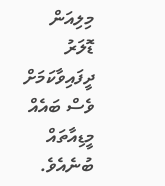މިލިއަން ޑޮލަރު ދީފައިވާކަމަށް ވެސް ބައެއް މީޑިއާތައް ބުނެއެވެ.